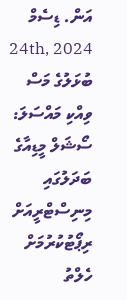އަން. ޑިސެމް 24th, 2024
ބުޅަލުގެ މަސް ވިއްކި މައްސަލަ: ސޯޝަލް މީޑިއާގެ ބަދަލުގައި މިނިސްޓްރީއަށް ރިޕޯޓުކުރުމަށް ހެލްތު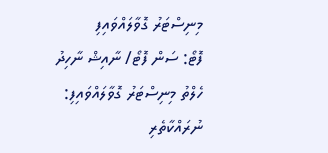މިނިސްޓަރު ގޮވާލައްވައިފި
ފޮޓޯ: ސަން ފޮޓޯ/ ނާއިޝް ނާހިދު
ހެލްތު މިނިސްޓަރު ގޮވާލައްވައިފި: ނުރައްކާތެރި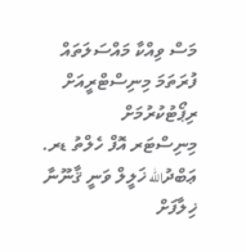މަސް ވިއްކާ މައްސަލަތައް ފުރަތަމަ މިނިސްޓްރީއަށް ރިޕޯޓުކުރުމަށް
މިނިސްޓަރ އޮފް ހެލްތު ޑރ. ޢަބްދުالله ޚަލީލް ވަނީ ޤާނޫނާ ޚިލާފަށް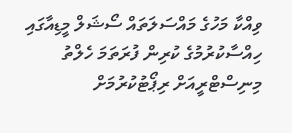ވިއްކާ މަހުގެ މައްސަލަތައް ސޯޝަލް މީޑިއާގައި ހިއްސާކުރުމުގެ ކުރިން ފުރަތަމަ ހެލްތު މިނިސްޓްރީއަށް ރިޕޯޓުކުރުމަށް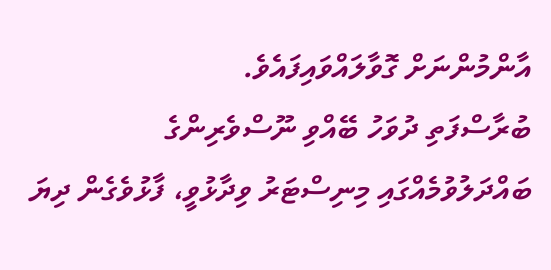އާންމުންނަށް ގޮވާލައްވައިފައެވެ.
ބުރާސްފަތި ދުވަހު ބޭއްވި ނޫސްވެރިންގެ ބައްދަލުވުމެއްގައި މިނިސްޓަރު ވިދާޅުވީ، ފާޅުވެގެން ދިޔަ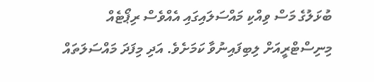ބުޅަލުގެ މަސް ވިއްކި މައްސަލައިގައި އެއްވެސް ރިޕޯޓެއް މިނިސްޓްރީއަށް ލިބިފައިނުވާ ކަމަށެވެ. އަދި މިފަދަ މައްސަލަތައް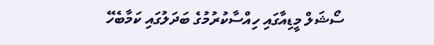ސޯޝަލް މީޑިއާގައި ހިއްސާކުރުމުގެ ބަދަލުގައި ކަމާބެހޭ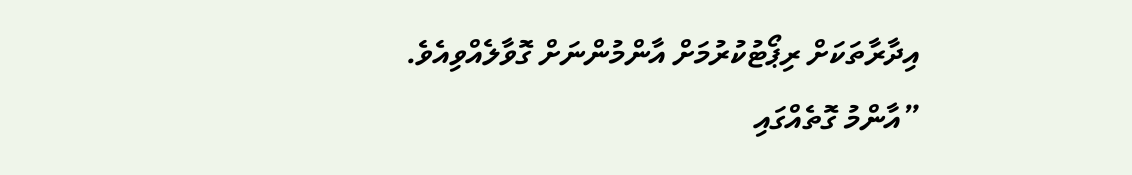އިދާރާތަކަށް ރިޕޯޓުކުރުމަށް އާންމުންނަށް ގޮވާލެއްވިއެވެ.
”އާންމު ގޮތެއްގައި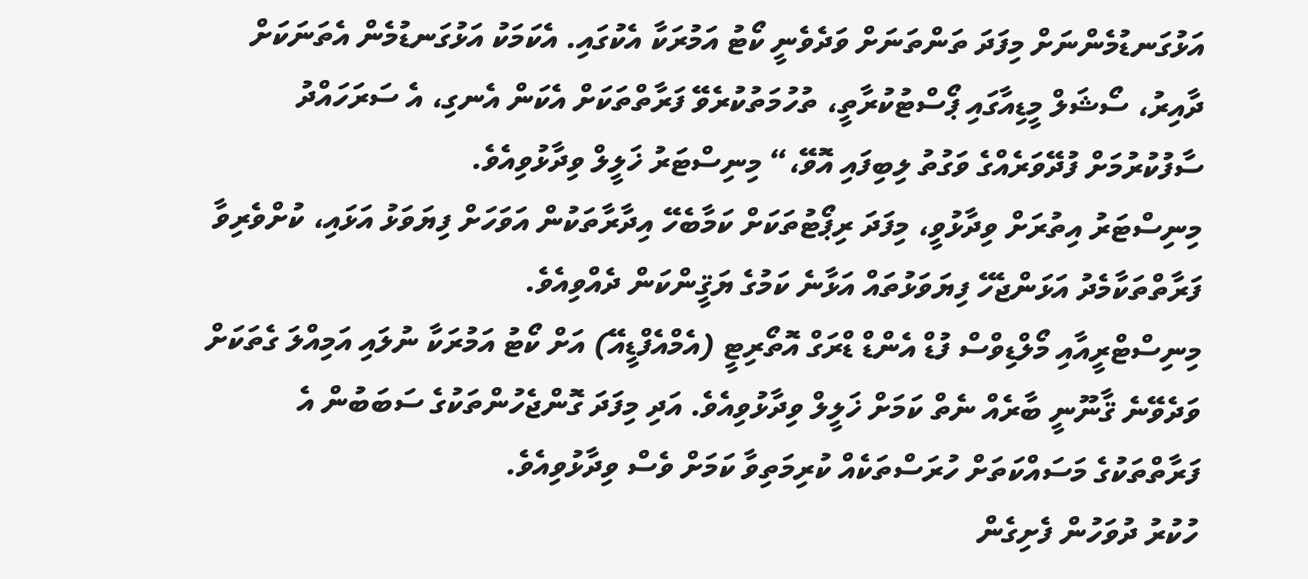އަޅުގަނޑުމެންނަށް މިފަދަ ތަންތަނަށް ވަދެވެނީ ކޯޓު އަމުރަކާ އެކުގައި. އެކަމަކު އަޅުގަނޑުމެން އެތަނަކަށް ދާއިރު، ސޯޝަލް މީޑިއާގައި ޕޯސްޓުކުރާތީ، ތުހުމަތުކުރެވޭ ފަރާތްތަކަށް އެކަން އެނގި، އެ ސަރަހައްދު ސާފުކުރުމަށް ފުދޭވަރެއްގެ ވަގުތު ލިބިފައި އޮވޭ،“ މިނިސްޓަރު ޚަލީލް ވިދާޅުވިއެވެ.
މިނިސްޓަރު އިތުރަށް ވިދާޅުވީ، މިފަދަ ރިޕޯޓުތަކަށް ކަމާބެހޭ އިދާރާތަކުން އަވަހަށް ފިޔަވަޅު އަޅައި، ކުށްވެރިވާ ފަރާތްތަކާމެދު އަޅަންޖެހޭ ފިޔަވަޅުތައް އަޅާނެ ކަމުގެ ޔަޤީންކަން ދެއްވިއެވެ.
މިނިސްޓްރީއާއި މޯލްޑިވްސް ފުޑް އެންޑް ޑްރަގް އޮތޯރިޓީ (އެމްއެފްޑީއޭ) އަށް ކޯޓު އަމުރަކާ ނުލައި އަމިއްލަ ގެތަކަށް ވަދެވޭނެ ޤާނޫނީ ބާރެއް ނެތް ކަމަށް ޚަލީލް ވިދާޅުވިއެވެ. އަދި މިފަދަ ގޮންޖެހުންތަކުގެ ސަބަބުން އެ ފަރާތްތަކުގެ މަސައްކަތަށް ހުރަސްތަކެއް ކުރިމަތިވާ ކަމަށް ވެސް ވިދާޅުވިއެވެ.
ހުކުރު ދުވަހުން ފެށިގެން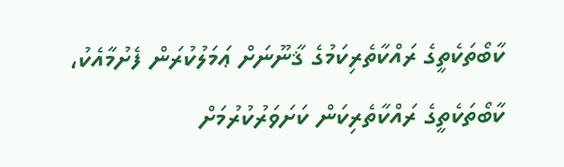ކާބޯތަކެތީގެ ރައްކާތެރިކަމުގެ ޤާނޫނަށް ޢަމަލުކުރަން ފެށުމާއެކު، ކާބޯތަކެތީގެ ރައްކާތެރިކަން ކަށަވަރުކުރުމަށް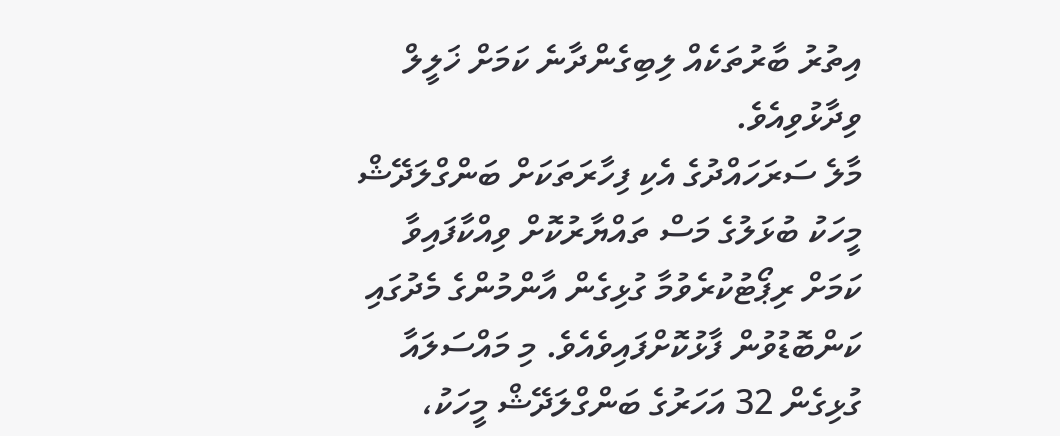އިތުރު ބާރުތަކެއް ލިބިގެންދާނެ ކަމަށް ޚަލީލް ވިދާޅުވިއެވެ.
މާލެ ސަރަހައްދުގެ އެކި ފިހާރަތަކަށް ބަންގްލަދޭޝް މީހަކު ބުޅަލުގެ މަސް ތައްޔާރުކޮށް ވިއްކާފައިވާ ކަމަށް ރިޕޯޓުކުރެވުމާ ގުޅިގެން އާންމުންގެ މެދުގައި ކަންބޮޑުވުން ފާޅުކޮށްފައިވެއެވެ. މި މައްސަލައާ ގުޅިގެން 32 އަހަރުގެ ބަންގްލަދޭޝް މީހަކު،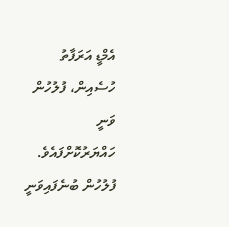އެމްޑީ އަރަފާތު ހުސެއިން، ފުލުހުން ވަނީ ހައްޔަރުކޮށްފައެވެ.
ފުލުހުން ބުނެފައިވަނީ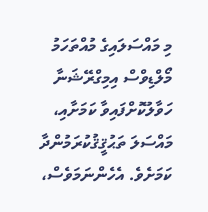މި މައްސަލައިގެ މުއްތަހަމު މޯލްޑިވްސް އިމިގްރޭޝަނާ ހަވާލުކޮށްފައިވާ ކަމަށާއި، މައްސަލަ ތަޙުޤީޤުކުރަމުންދާ ކަމަށެވެ. އެހެންނަމަވެސް،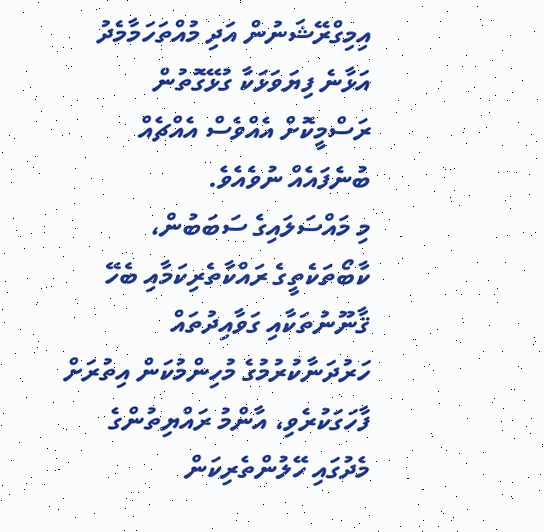އިމިގްރޭޝަނުން އަދި މުއްތަހަމާމެދު އަޅާނެ ފިޔަވަޅަކާ ގުޅޭގޮތުން ރަސްމީކޮށް އެއްވެސް އެއްޗެއް ބުނެފައެއް ނުވެއެވެ.
މި މައްސަލައިގެ ސަބަބުން، ކާބޯތަކެތީގެ ރައްކާތެރިކަމާއި ބެހޭ ޤާނޫނުތަކާއި ގަވާއިދުތައް ހަރުދަނާކުރުމުގެ މުހިންމުކަން އިތުރަށް ފާހަގަކުރެވި، އާންމު ރައްޔިތުންގެ މެދުގައި ހޭލުންތެރިކަން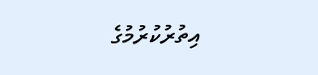އިތުރުކުރުމުގެ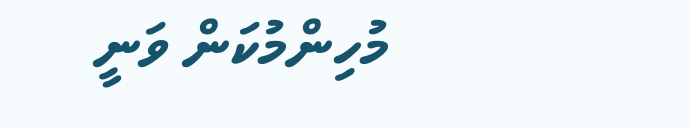މުހިންމުކަން ވަނީ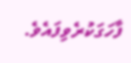ފާހަގަކުރެވިފައެވެ.